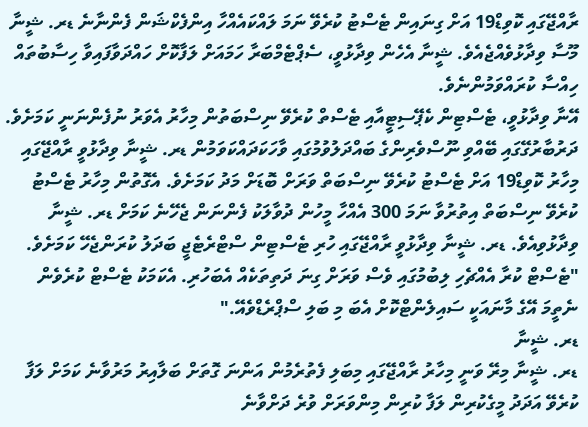ރާއްޖޭގައި ކޮވިޑް19 އަށް ގިނައިން ޓެސްޓު ކުރެވޭ ނަމަ ލައްކައެއްހާ އިންފެކްޝަން ފެންނާނެ ޑރ. ޝީނާ މޫސާ ވިދާޅުވެއްޖެއެވެ. ޝީނާ އެހެން ވިދާޅުވީ، ސެޕްޓެމްބަރާ ހަމައަށް ލަފާކޮށް ހައްދަވާފައިވާ ހިސާބުތައް ހިއްސާ ކުރައްވަމުންނެވެ.
އޭނާ ވިދާޅުވީ، ޓެސްޓިން ކެޕޭސިޓީއާއި ޓެސްތް ކުރެވޭ ނިސްބަތުން މިހާރު އެވަރު ނުފެންނަނީ ކަމަށެވެ.
ދަރުބާރުގޭގައި ބޭއްވި ނޫސްވެރިންގެ ބައްދަލުވުމުގައި ވާހަކަދައްކަވަމުން ޑރ. ޝީނާ ވިދާޅުވީ ރާއްޖޭގައި މިހާރު ކޮވިޑް19 އަށް ޓެސްޓު ކުރެވޭ ނިސްބަތް ވަރަށް ބޮޑަށް މަދު ކަމަށެވެ. އެގޮތުން މިހާރު ޓެސްޓު ކުރެވޭ ނިސްބަތް އިތުރުވާ ނަމަ 300 އެއްހާ މީހުން ދުވާލަކު ފެންނަން ޖެހޭނެ ކަމަށް ޑރ. ޝީނާ ވިދާޅުވިއެވެ. ޑރ. ޝީނާ ވިދާޅުވީ ރާއްޖޭގައި ހުރި ޓެސްޓިން ސްޓްރެޓެޖީ ބަދަލު ކުރަންޖެހޭ ކަމަށެވެ.
"ޓެސްޓް ކުރާ އެއްޗެހި ލިބުމުގައި ވެސް ވަރަށް ގިނަ ދަތިތަކެއް އެބަހުރި. އެކަމަކު ޓެސްޓް ކުރެވެން ނެތީމަ އޭގެ މާނައަކީ ސައިލެންޓްކޮށް އެބަ މި ބަލި ސްޕްރެޑްވެއޭ."
ޑރ. ޝީނާ
ޑރ. ޝީނާ މިރޭ ވަނީ މިހާރު ރާއްޖޭގައި މިބަލި ފެތުރެމުން އަންނަ ގޮތަށް ބަލާއިރު މަރުވާނެ ކަމަށް ލަފާ ކުރެވޭ އަދަދު މީގެކުރިން ލަފާ ކުރިން މިންވަރަށް ވުރެ ދަށްވާނެ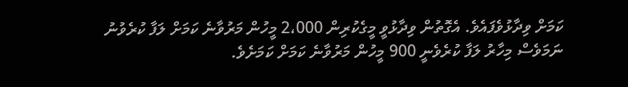ކަމަށް ވިދާޅުވެފައެވެ. އެގޮތުން ވިދާޅުވީ މީގެކުރިން 2،000 މީހުން މަރުވާނެ ކަމަށް ލަފާ ކުރެވުނު ނަމަވެސް މިހާރު ލަފާ ކުރެވެނީ 900 މީހުން މަރުވާނެ ކަމަށް ކަމަށެވެ.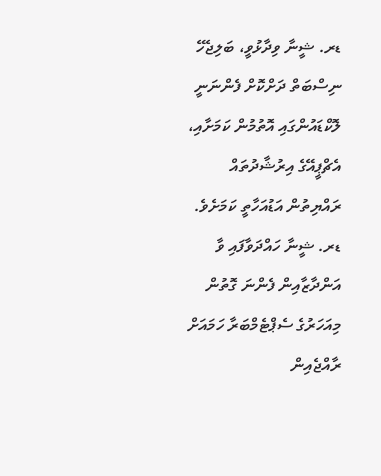ޑރ. ޝީނާ ވިދާޅުވީ، ބަލިޖެހޭ ނިސްބަތް ދަށްކޮށް ފެންނަނީ ލޮކްޑައުންގައި އޮތުމުން ކަމަށާއި، އެޗްޕީއޭގެ އިރުޝާދުތައް ރައްޔިތުން އަޑުއަހާތީ ކަމަށެވެ.
ޑރ. ޝީނާ ހައްދަވާފައި ވާ އަންދާޒާއިން ފެންނަ ގޮތުން މިއަހަރުގެ ސެޕްޓެމްބަރާ ހަމައަށް ރާއްޖެއިން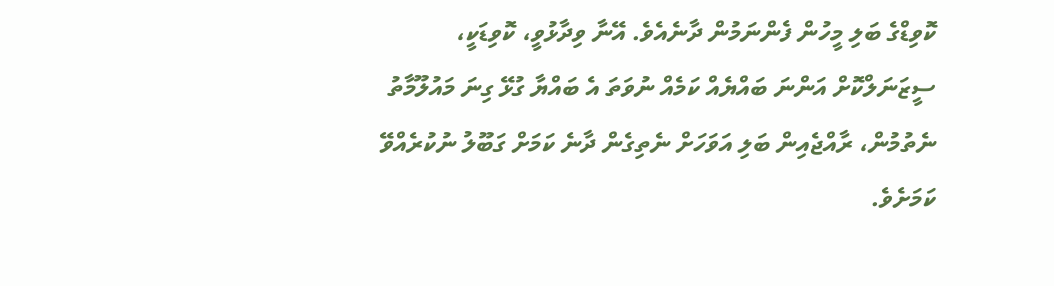ކޮވިޑްގެ ބަލި މީހުން ފެންނަމުން ދާނެއެވެ. އޭނާ ވިދާޅުވީ، ކޮވިޑަކީ، ސީޒަނަލްކޮށް އަންނަ ބައްޔެއް ކަމެއް ނުވަތަ އެ ބައްޔާ ގުޅޭ ގިނަ މައުލޫމާތު ނެތުމުން، ރާއްޖެއިން ބަލި އަވަހަށް ނެތިގެން ދާނެ ކަމަށް ގަބޫލު ނުކުރެއްވޭ ކަމަށެވެ.